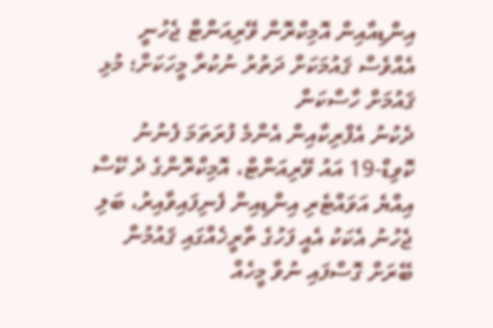އިންޑިއާއިން އޮމިކްރޮން ވޭރިއަންޓް ޖެހުނީ އެއްވެސް ޤައުމަކަށް ދަތުރު ނުކުރާ މީހަކަށް؛ މުޅި ޤައުމަށް ހާސްކަން
ދެކުނު އެފްރިކާއިން އެންމެ ފުރަތަމަ ފެނުނު ކޮވިޑް-19 އައު ވޭރިއަންޓް، އޮމިކްރޮންގެ ދެ ކޭސް އިއްޔެ އަވައްޓެރި އިންޑިއިން ފެނިފައިވާއިރު، ބަލި ޖެހުނު އެކަކު އެއީ ފަހުގެ ތާރީޚެއްގައި ޤައުމުން ބޭރަށް ގޮސްފައި ނުވާ މީހެއް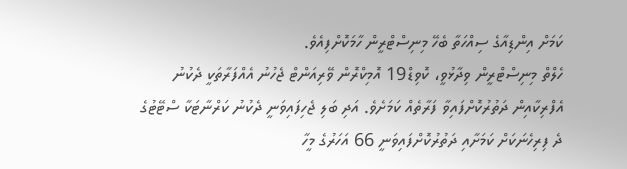ކަމަށް އިންޑިއާގެ ސިއްހަތާ ބެހޭ މިނިސްޓްރީން ހާމަކޮށްފިއެވެ.
ހެލްތް މިނިސްޓްރީން ވިދާޅުވީ، ކޮވިޑް19 އޮމިކްރޮން ވޭރިއަންޓް ޖެހުނު އެއްފަރާތަކީ ދެކުނު އެފްރިކާއިން ދަތުރުކޮށްފައިވާ ފަރާތެއް ކަމަށެވެ. އަދި ބަލި ޖެހިފައިވަނީ ދެކުނު ކަރްނާޓަކާ ސްޓޭޓުގެ ދެ ފިރިހެނަކަށް ކަމަށާއި ދަތުރުކޮށްފައިވަނީ 66 އަހަރުގެ މީހާ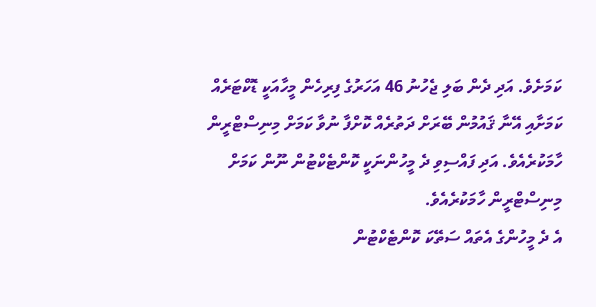ކަމަށެވެ. އަދި ދެން ބަލި ޖެހުނު 46 އަހަރުގެ ފިރިހެން މީހާއަކީ ޑޮކްޓަރެއް ކަމަށާއި އޭނާ ޤައުމުން ބޭރަށް ދަތުރެއް ކޮށްފާ ނުވާ ކަމަށް މިނިސްޓްރީން ހާމަކުރެއެވެ. އަދި ފައްސިވި ދެ މީހުންނަކީ ކޮންޓެކްޓުން ނޫން ކަމަށް މިނިސްޓްރީން ހާމަކުރެއެވެ.
އެ ދެ މީހުންގެ އެތައް ސަތޭކަ ކޮންޓެކްޓުން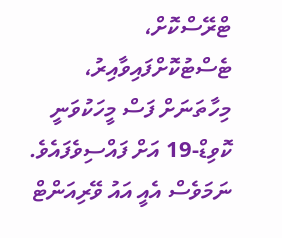ޓްރޭސްކޮށް، ޓެސްޓުކޮށްފައިވާއިރު، މިހާތަނަށް ފަސް މީހަކުވަނީ ކޮވިޑް-19 އަށް ފައްސިވެފައެވެ. ނަމަވެސް އެއީ އައު ވޭރިއަންޓް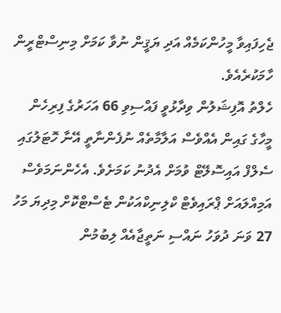ޖެހިފައިވާ މީހުންކަމެއް އަދި ޔަޤީން ނުވާ ކަމަށް މިނިސްޓްރީން ހާމަކުރެއެވެ.
ހެލްތު އޮފިޝަލުން ވިދާޅުވީ ފައްސިވި 66 އަހަރުގެ ފިރިހެން މީހާގެ ގައިން އެއްވެސް އަލާމާތެއް ނުފެންނާތީ އޭނާ ހޮޓަލުގައި ސެލްފް އައިސޮލޭޓް ވުމަށް އެދުނު ކަމަށެވެ. އެހެންނަމަވެސް އަމިއްލައަށް ޕްރައިވެޓް ކްލިނިކްއަކުން ޓެސްޓްކޮށް މިދިޔަ މަހު 27 ވަނަ ދުވަހު ނައްސި ނަތީޖާއެއް ލިބުމުން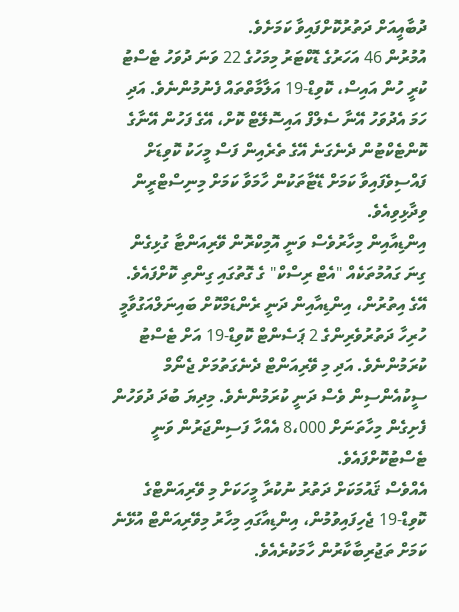ދުބާއީއަށް ދަތުރުކޮށްފައިވާ ކަމަށެވެ.
އުމުރުން 46 އަހަރުގެ ޑޮކްޓަރު މިމަހުގެ 22 ވަނަ ދުވަހު ޓެސްޓު ކުރީ ހުން އައިސް، ކޮވިޑް-19 އަލާމާތްތައް ފެނުމުންނެވެ. އަދި ހަމަ އެދުވަހު އޭނާ ސެލްފް އައިސޮލޭޓް ކޮށް، އޭގެ ފަހުން އޭނާގެ ކޮންޓެކްޓުން ދެނެގަނެ އޭގެ ތެރެއިން ފަސް މީހަކު ކޮވިޑަށް ފައްސިވެފައިވާ ކަމަށް ޑޭޓާތަކުން ހާމަވާ ކަމަށް މިނިސްޓްރީން ވިދާޅިވިއެވެ.
އިންޑިއާއިން މިހާރުވެސް ވަނީ އޮމިކްރޮން ވޭރިއަންޓާ ގުޅިގެން ގިނަ ގައުމުތަކެއް "އެޓް ރިސްކް" ގެ ގޮތުގައި ގިންތި ކޮށްފައެވެ.
އޭގެ އިތުރުން، އިންޑިއާއިން ދަނީ ރެންޑަމްކޮށް ބައިނަލްއަގުވާމީ ހުރިހާ ދަތުރުވެރިންގެ 2 ޕަސެންޓް ކޮވިޑް-19 އަށް ޓެސްޓު ކުރަމުންނެވެ. އަދި މި ވޭރިއަންޓް ދެނެގަތުމަށް ޖެނޯމް ސީކުއެންސިން ވެސް ދަނީ ކުރަމުންނެވެ. މިދިޔަ ބުދަ ދުވަހުން ފެށިގެން މިހާތަނަށް 8،000 އެއްހާ ފަސިންޖަރުން ވަނީ ޓެސްޓުކޮށްފައެވެ.
އެއްވެސް ޤައުމަކަށް ދަތުރު ނުކުރާ މީހަކަށް މި ވޭރިއަންޓްގެ ކޮވިޑް-19 ޖެހިފައިވުމުން، އިންޑިއާގައި މިހާރު މިވޭރިއަންޓް އުޅޭނެ ކަމަށް ތަޖުރިބާކާރުން ހާމަކުރެއެވެ.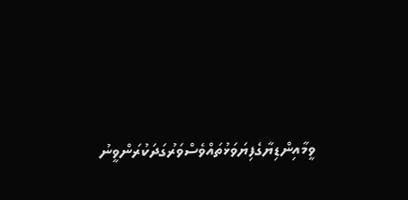ވީމާއިންޑިޔާގެފިޔަވަޅުތައްވެސްވަރުގަދަކުރަންވީނު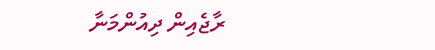ރާޖެއިން ދިއުންމަނާ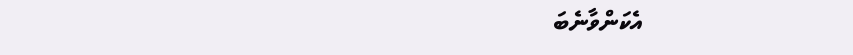އެކަންވާނެބަ